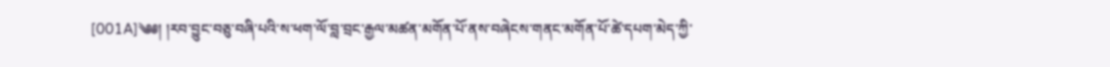[001A]༄༅། །རབ་བྱུང་བཅུ་བཞི་པའི་ས་ཕག་ལོ་བླ་བྲང་རྒྱལ་མཚན་མགོན་པོ་ནས་བཞེངས་གནང་མགོན་པོ་ཚེ་དཔག་མེད་ཀྱི་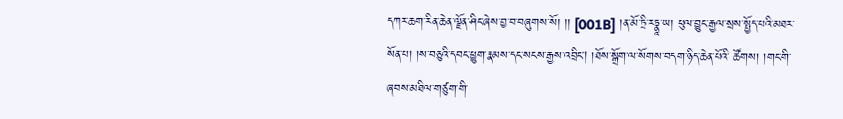དཀར་ཆག་རིན་ཆེན་ལྗོན་ཤིང་ཞེས་བྱ་བ་བཞུགས་སོ། །། [001B] །ན་མོ་ཏྲི་རཏྣཱ་ཡ། ཕུལ་བྱུང་རྒྱལ་སྲས་སྤྱོད་པའི་མཐར་སོན་པ། །ས་བཅུའི་དབང་ཕྱུག་རྣམས་དང་སངས་རྒྱས་འབྲིང། །ཐོས་སྒྲོག་ལ་སོགས་བདག་ཉིད་ཆེན་པོའི་ ཚོགས། །གང་གི་ཞབས་མཐིལ་གཙུག་གི་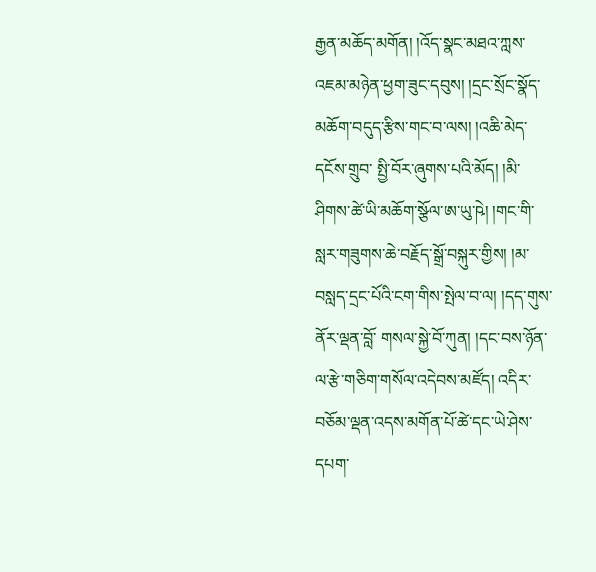རྒྱན་མཆོད་མགོན། །འོད་སྣང་མཐའ་ཀླས་འཇམ་མཉེན་ཕྱག་ཟུང་དབུས། །དྲང་སྲོང་སྣོད་མཆོག་བདུད་རྩིས་གང་བ་ལས། །འཆི་མེད་དངོས་གྲུབ་ སྤྱི་བོར་ཞུགས་པའི་མོད། །མི་ཤིགས་ཚེ་ཡི་མཆོག་སྩོལ་ཨ་ཡུ་ཥེ། །གང་གི་སླར་གཟུགས་ཆེ་བརྗོད་སྒྲོ་བསྐུར་གྱིས། །མ་བསླད་དྲང་པོའི་ངག་གིས་སྤེལ་བ་ལ། །དད་གུས་ནོར་ལྡན་བློ་ གསལ་སྐྱེ་བོ་ཀུན། །དང་བས་ཉོན་ལ་རྩེ་གཅིག་གསོལ་འདེབས་མཛོད། འདིར་བཅོམ་ལྡན་འདས་མགོན་པོ་ཚེ་དང་ཡེ་ཤེས་དཔག་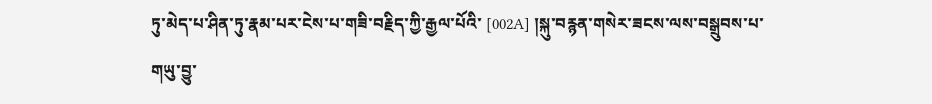ཏུ་མེད་པ་ཤིན་ཏུ་རྣམ་པར་ངེས་པ་གཟི་བརྗིད་ཀྱི་རྒྱལ་པོའི་ [002A] །སྐུ་བརྙན་གསེར་ཟངས་ལས་བསྒྲུབས་པ་གཡུ་བྱུ་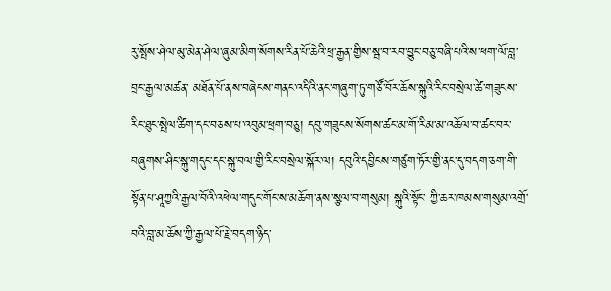རུ་སྤོས་ཤེལ་མུ་མེན་ཤེལ་ཞུམ་མིག་སོགས་རིན་པོ་ཆེའི་ཕྲ་རྒྱན་གྱིས་སྦ་བ་རབ་བྱུང་བཅུ་བཞི་པའི་ས་ཕག་ལོ་བླ་བྲང་རྒྱལ་མཚན་ མཐོན་པོ་ནས་བཞེངས་གནང་འདིའི་ནང་གཞུག་ཏུ་གཙོ་བོར་ཆོས་སྐུའི་རིང་བསྲེལ་ཚེ་གཟུངས་རིང་ཐུང་སྤེལ་ཚིག་དང་བཅས་པ་འབུམ་ཕྲག་བཅུ། དབུ་གཟུངས་སོགས་ཚང་མ་གོ་རིམ་མ་འཆོལ་བ་ཚང་བར་ བཞུགས་ཤིང་སྐུ་གདུང་དང་སྐུ་བལ་གྱི་རིང་བསྲེལ་སྐོར་ལ། དབུའི་དབྱིངས་གཙུག་ཏོར་གྱི་ནང་དུ་བདག་ཅག་གི་སྟོན་པ་ཤཱཀྱའི་རྒྱལ་བོའི་འཕེལ་གདུང་གོང་ས་མཆོག་ནས་སྩལ་བ་གསུམ། སྐུའི་སྟོང་ ཀྱི་ཆར་ཁམས་གསུམ་འགྲོ་བའི་བླ་མ་ཆོས་ཀྱི་རྒྱལ་པོ་རྗེ་བདག་ཉིད་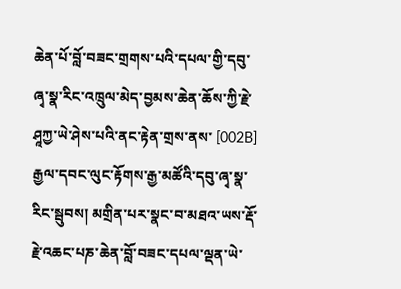ཆེན་པོ་བློ་བཟང་གྲགས་པའི་དཔལ་གྱི་དབུ་ཞྭ་སྣ་རིང་འཁྲུལ་མེད་བྱམས་ཆེན་ཆོས་ཀྱི་རྗེ་ཤཱཀྱ་ཡེ་ཤེས་པའི་ནང་རྟེན་གྲས་ནས་ [002B] རྒྱལ་དབང་ལུང་རྟོགས་རྒྱ་མཚོའི་དབུ་ཞྭ་སྣ་རིང་སྦུབས། མགྲིན་པར་སྣང་བ་མཐའ་ཡས་རྡོ་རྗེ་འཆང་པཎ་ཆེན་བློ་བཟང་དཔལ་ལྡན་ཡེ་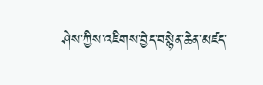ཤེས་ཀྱིས་འཇིགས་བྱེད་བསྙེན་ཆེན་མཛད་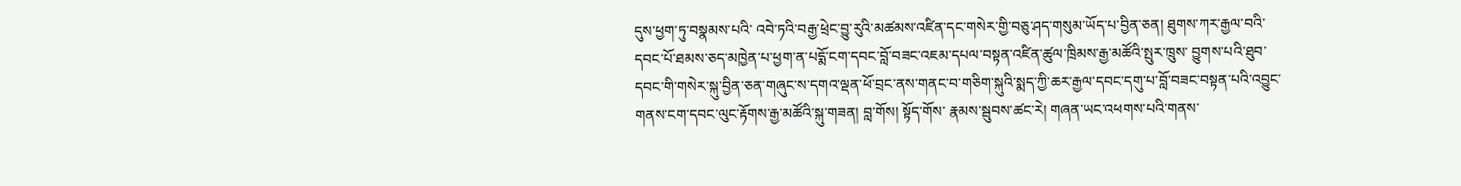དུས་ཕྱག་ཏུ་བསྣམས་པའི་ འབེ་ཏའི་བརྒྱ་ཕྲེང་བྱུ་རུའི་མཚམས་འཛིན་དང་གསེར་གྱི་བཅུ་ཤད་གསུམ་ཡོད་པ་བྱིན་ཅན། ཐུགས་ཀར་རྒྱལ་བའི་དབང་པོ་ཐམས་ཅད་མཁྱེན་པ་ཕྱག་ན་པདྨོ་ངག་དབང་བློ་བཟང་འཇམ་དཔལ་བསྟན་འཛིན་ཚུལ་ཁྲིམས་རྒྱ་མཚོའི་སྤུར་ཁྲུས་ བྱུགས་པའི་ཐུབ་དབང་གི་གསེར་སྐུ་བྱིན་ཅན་གཞུང་ས་དགའ་ལྡན་ཕོ་བྲང་ནས་གནང་བ་གཅིག་སྐུའི་སྨད་ཀྱི་ཆར་རྒྱལ་དབང་དགུ་པ་བློ་བཟང་བསྟན་པའི་འབྱུང་གནས་ངག་དབང་ལུང་རྟོགས་རྒྱ་མཚོའི་སྐུ་གཟན། བླ་གོས། སྟོད་གོས་ རྣམས་སྦུབས་ཚང་རེ། གཞན་ཡང་འཕགས་པའི་གནས་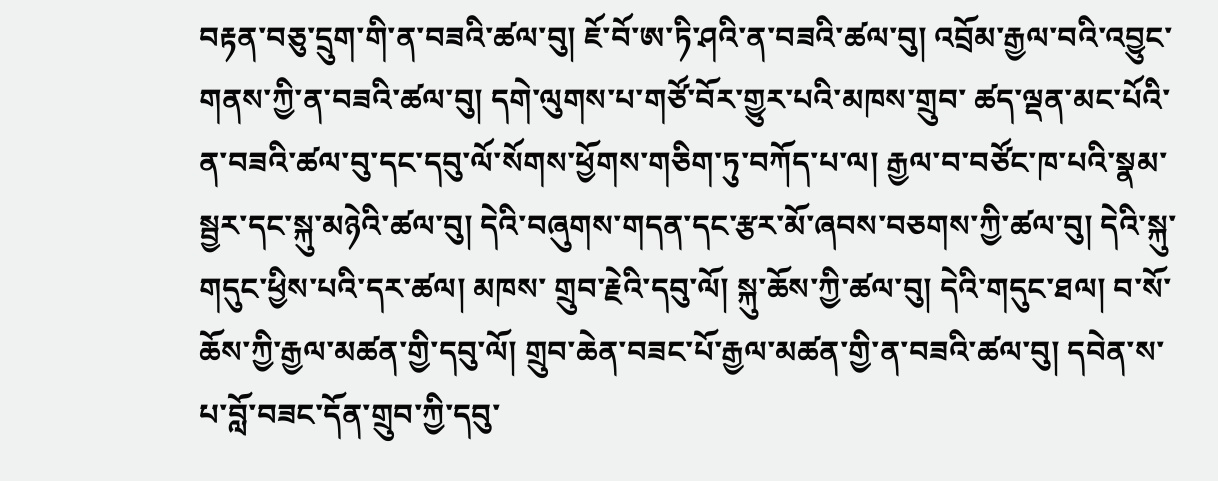བརྟན་བཅུ་དྲུག་གི་ན་བཟའི་ཚལ་བུ། ཇོ་བོ་ཨ་ཏི་ཤའི་ན་བཟའི་ཚལ་བུ། འབྲོམ་རྒྱལ་བའི་འབྱུང་གནས་ཀྱི་ན་བཟའི་ཚལ་བུ། དགེ་ལུགས་པ་གཙོ་བོར་གྱུར་པའི་མཁས་གྲུབ་ ཚད་ལྡན་མང་པོའི་ན་བཟའི་ཚལ་བུ་དང་དབུ་ལོ་སོགས་ཕྱོགས་གཅིག་ཏུ་བཀོད་པ་ལ། རྒྱལ་བ་བཙོང་ཁ་པའི་སྣམ་སྦྱར་དང་སྐུ་མཉེའི་ཚལ་བུ། དེའི་བཞུགས་གདན་དང་རྩར་མོ་ཞབས་བཅགས་ཀྱི་ཚལ་བུ། དེའི་སྐུ་གདུང་ཕྱིས་པའི་དར་ཚལ། མཁས་ གྲུབ་རྗེའི་དབུ་ལོ། སྐུ་ཆོས་ཀྱི་ཚལ་བུ། དེའི་གདུང་ཐལ། བ་སོ་ཆོས་ཀྱི་རྒྱལ་མཚན་གྱི་དབུ་ལོ། གྲུབ་ཆེན་བཟང་པོ་རྒྱལ་མཚན་གྱི་ན་བཟའི་ཚལ་བུ། དབེན་ས་པ་བློ་བཟང་དོན་གྲུབ་ཀྱི་དབུ་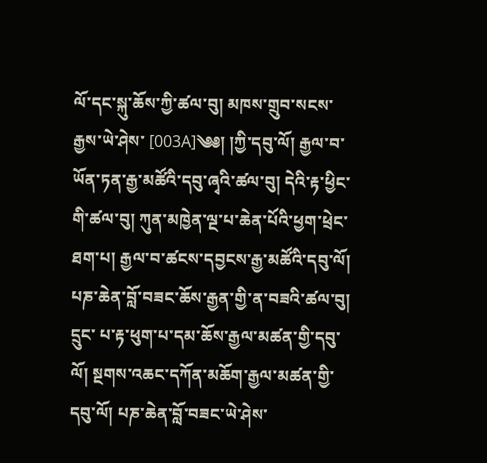ལོ་དང་སྐུ་ཆོས་ཀྱི་ཚལ་བུ། མཁས་གྲུབ་སངས་རྒྱས་ཡེ་ཤེས་ [003A]༄༅། །ཀྱི་དབུ་ལོ། རྒྱལ་བ་ཡོན་ཏན་རྒྱ་མཚོའི་དབུ་ཞྭའི་ཚལ་བུ། དེའི་རྟ་ཕྱིང་གི་ཚལ་བུ། ཀུན་མཁྱེན་ལྔ་པ་ཆེན་པོའི་ཕྱག་ཕྲེང་ཐག་པ། རྒྱལ་བ་ཚངས་དབྱངས་རྒྱ་མཚོའི་དབུ་ལོ། པཎ་ཆེན་བློ་བཟང་ཆོས་རྒྱན་གྱི་ན་བཟའི་ཚལ་བུ། དྲུང་ པ་རྟ་ཕུག་པ་དམ་ཆོས་རྒྱལ་མཚན་གྱི་དབུ་ལོ། སྔགས་འཆང་དཀོན་མཆོག་རྒྱལ་མཚན་གྱི་དབུ་ལོ། པཎ་ཆེན་བློ་བཟང་ཡེ་ཤེས་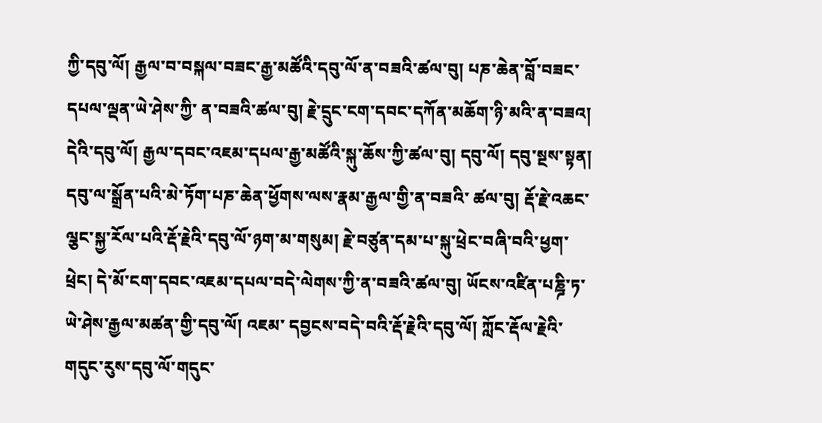ཀྱི་དབུ་ལོ། རྒྱལ་བ་བསྐལ་བཟང་རྒྱ་མཚོའི་དབུ་ལོ་ན་བཟའི་ཚལ་བུ། པཎ་ཆེན་བློ་བཟང་དཔལ་ལྡན་ཡེ་ཤེས་ཀྱི་ ན་བཟའི་ཚལ་བུ། རྗེ་དྲུང་ངག་དབང་དཀོན་མཆོག་ཉི་མའི་ན་བཟའ། དེའི་དབུ་ལོ། རྒྱལ་དབང་འཇམ་དཔལ་རྒྱ་མཚོའི་སྐུ་ཆོས་ཀྱི་ཚལ་བུ། དབུ་ལོ། དབུ་སྔས་སྟན། དབུ་ལ་སྒྲོན་པའི་མེ་ཏོག་པཎ་ཆེན་ཕྱོགས་ལས་རྣམ་རྒྱལ་གྱི་ན་བཟའི་ ཚལ་བུ། རྡོ་རྗེ་འཆང་ལྕང་སྐྱ་རོལ་པའི་རྡོ་རྗེའི་དབུ་ལོ་ཉག་མ་གསུམ། རྗེ་བཙུན་དམ་པ་སྐུ་ཕྲེང་བཞི་བའི་ཕྱག་ཕྲེང། དེ་མོ་ངག་དབང་འཇམ་དཔལ་བདེ་ལེགས་ཀྱི་ན་བཟའི་ཚལ་བུ། ཡོངས་འཛིན་པཎྜི་ཏ་ཡེ་ཤེས་རྒྱལ་མཚན་གྱི་དབུ་ལོ། འཇམ་ དབྱངས་བདེ་བའི་རྡོ་རྗེའི་དབུ་ལོ། ཀློང་རྡོལ་རྗེའི་གདུང་རུས་དབུ་ལོ་གདུང་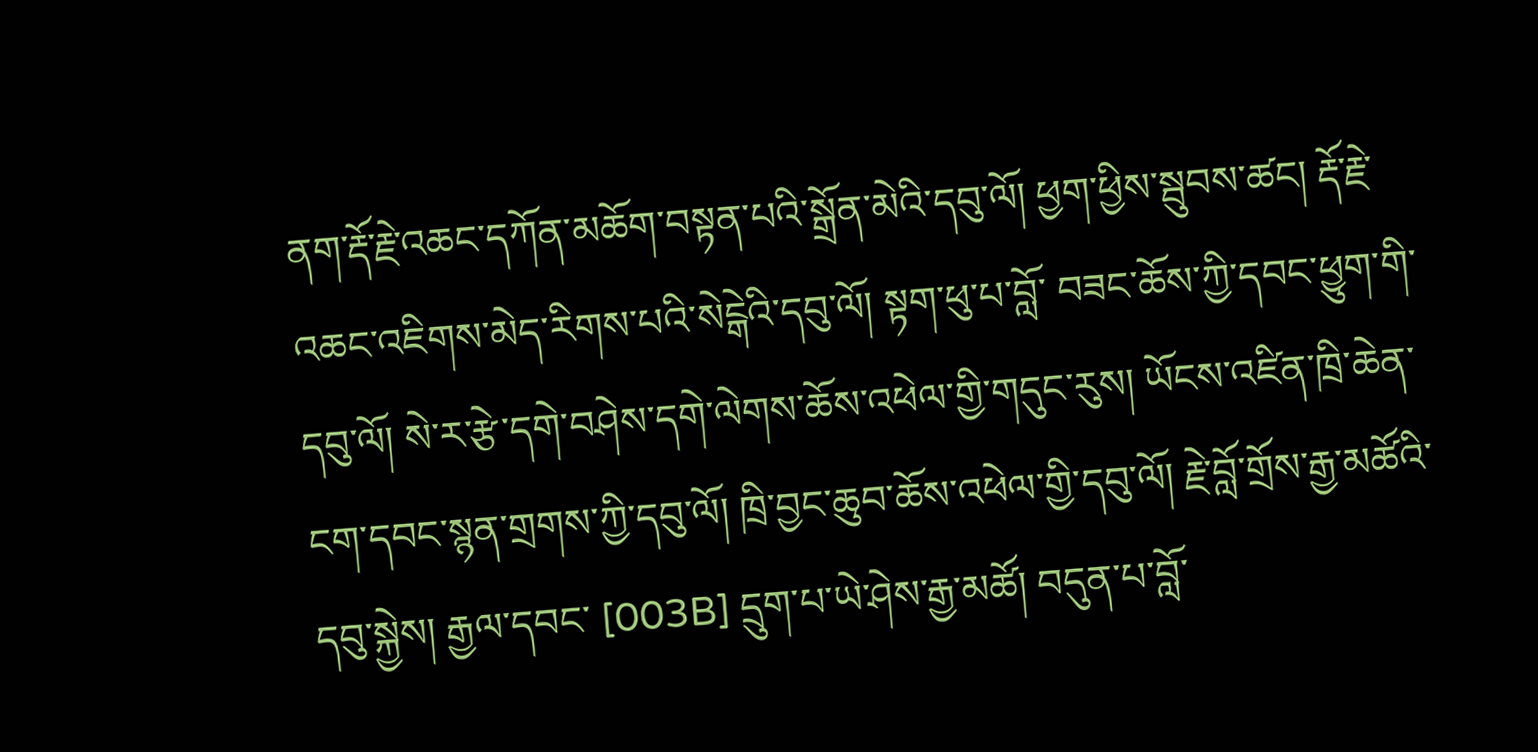ནག་རྡོ་རྗེ་འཆང་དཀོན་མཆོག་བསྟན་པའི་སྒྲོན་མེའི་དབུ་ལོ། ཕྱག་ཕྱིས་སྦུབས་ཚང། རྡོ་རྗེ་འཆང་འཇིགས་མེད་རིགས་པའི་སེངྒེའི་དབུ་ལོ། སྟག་ཕུ་པ་བློ་ བཟང་ཆོས་ཀྱི་དབང་ཕྱུག་གི་དབུ་ལོ། སེ་ར་རྩེ་དགེ་བཤེས་དགེ་ལེགས་ཆོས་འཕེལ་གྱི་གདུང་རུས། ཡོངས་འཛིན་ཁྲི་ཆེན་ངག་དབང་སྙན་གྲགས་ཀྱི་དབུ་ལོ། ཁྲི་བྱང་ཆུབ་ཆོས་འཕེལ་གྱི་དབུ་ལོ། རྗེ་བློ་གྲོས་རྒྱ་མཚོའི་དབུ་སྐྱེས། རྒྱལ་དབང་ [003B] དྲུག་པ་ཡེ་ཤེས་རྒྱ་མཚོ། བདུན་པ་བློ་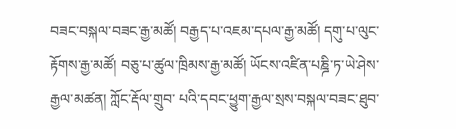བཟང་བསྐལ་བཟང་རྒྱ་མཚོ། བརྒྱད་པ་འཇམ་དཔལ་རྒྱ་མཚོ། དགུ་པ་ལུང་རྟོགས་རྒྱ་མཚོ། བཅུ་པ་ཚུལ་ཁྲིམས་རྒྱ་མཚོ། ཡོངས་འཛིན་པཎྜི་ཏ་ཡེ་ཤེས་རྒྱལ་མཚན། ཀློང་རྡོལ་གྲུབ་ པའི་དབང་ཕྱུག་རྒྱལ་སྲས་བསྐལ་བཟང་ཐུབ་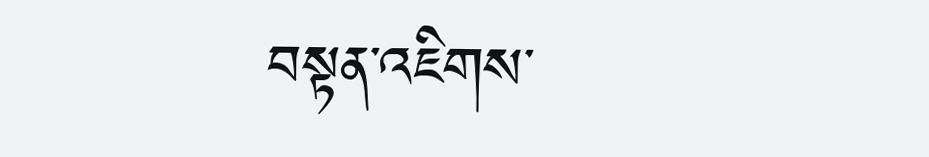བསྟན་འཇིགས་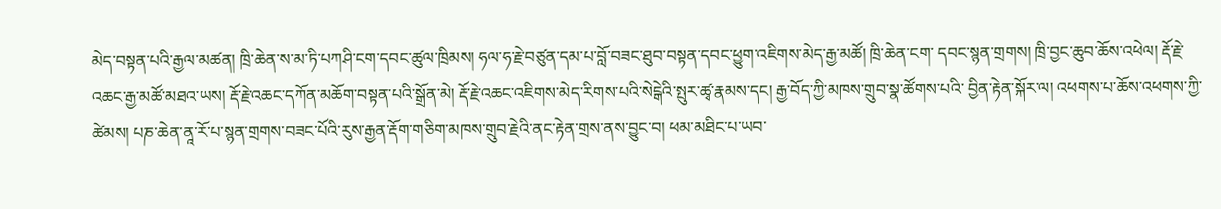མེད་བསྟན་པའི་རྒྱལ་མཚན། ཁྲི་ཆེན་ས་མ་ཏི་པཀཤི་ངག་དབང་ཚུལ་ཁྲིམས། ཧལ་ཧ་རྗེ་བཙུན་དམ་པ་བློ་བཟང་ཐུབ་བསྟན་དབང་ཕྱུག་འཇིགས་མེད་རྒྱ་མཚོ། ཁྲི་ཆེན་ངག་ དབང་སྙན་གྲགས། ཁྲི་བྱང་ཆུབ་ཆོས་འཕེལ། རྡོ་རྗེ་འཆང་རྒྱ་མཚོ་མཐའ་ཡས། རྡོ་རྗེ་འཆང་དཀོན་མཆོག་བསྟན་པའི་སྒྲོན་མེ། རྡོ་རྗེ་འཆང་འཇིགས་མེད་རིགས་པའི་སེངྒེའི་སྤུར་ཚྭ་རྣམས་དང། རྒྱ་བོད་ཀྱི་མཁས་གྲུབ་སྣ་ཚོགས་པའི་ བྱིན་རྟེན་སྐོར་ལ། འཕགས་པ་ཆོས་འཕགས་ཀྱི་ཚེམས། པཎ་ཆེན་ནཱ་རོ་པ་སྙན་གྲགས་བཟང་པོའི་རུས་རྒྱན་རྡོག་གཅིག་མཁས་གྲུབ་རྗེའི་ནང་རྟེན་གྲས་ནས་བྱུང་བ། ཕམ་མཐིང་པ་ཡབ་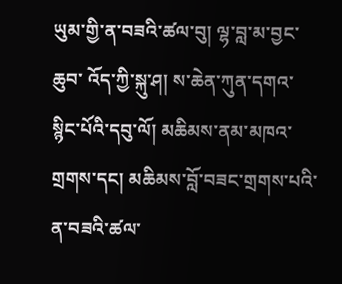ཡུམ་གྱི་ན་བཟའི་ཚལ་བུ། ལྷ་བླ་མ་བྱང་ཆུབ་ འོད་ཀྱི་སྐུ་ཤ། ས་ཆེན་ཀུན་དགའ་སྙིང་པོའི་དབུ་ལོ། མཆིམས་ནམ་མཁའ་གྲགས་དང། མཆིམས་བློ་བཟང་གྲགས་པའི་ན་བཟའི་ཚལ་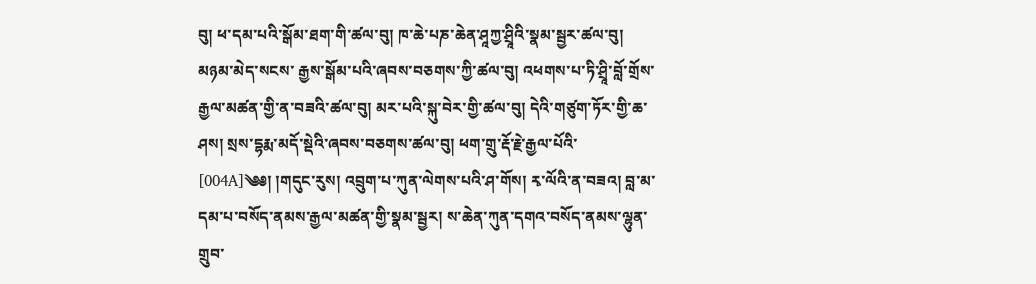བུ། ཕ་དམ་པའི་སྒོམ་ཐག་གི་ཚལ་བུ། ཁ་ཆེ་པཎ་ཆེན་ཤཱཀྱ་ཤྲཱིའི་སྣམ་སྦྱར་ཚལ་བུ། མཉམ་མེད་སངས་ རྒྱས་སྒོམ་པའི་ཞབས་བཅགས་ཀྱི་ཚལ་བུ། འཕགས་པ་ཏི་ཤྲཱི་བློ་གྲོས་རྒྱལ་མཚན་གྱི་ན་བཟའི་ཚལ་བུ། མར་པའི་སྐུ་བེར་གྱི་ཚལ་བུ། དེའི་གཙུག་ཏོར་གྱི་ཆ་ཤས། སྲས་དྷརྨ་མདོ་སྡེའི་ཞབས་བཅགས་ཚལ་བུ། ཕག་གྲུ་རྡོ་རྗེ་རྒྱལ་པོའི་ [004A]༄༅། །གདུང་རུས། འབྲུག་པ་ཀུན་ལེགས་པའི་ཤ་གོས། རྭ་ལོའི་ན་བཟའ། བླ་མ་དམ་པ་བསོད་ནམས་རྒྱལ་མཚན་གྱི་སྣམ་སྦྱར། ས་ཆེན་ཀུན་དགའ་བསོད་ནམས་ལྷུན་གྲུབ་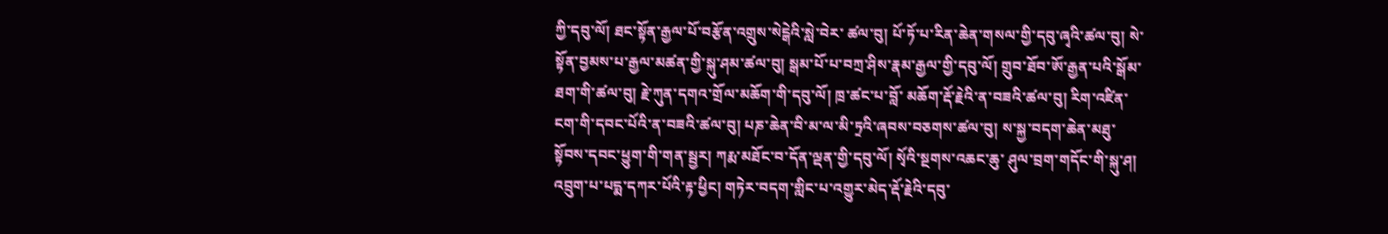ཀྱི་དབུ་ལོ། ཐང་སྟོན་རྒྱལ་པོ་བརྩོན་འགྲུས་སེངྒེའི་སླེ་བེར་ ཚལ་བུ། པོ་ཏོ་པ་རིན་ཆེན་གསལ་གྱི་དབུ་ཞྭའི་ཚལ་བུ། སེ་སྟོན་བྱམས་པ་རྒྱལ་མཚན་གྱི་སྐུ་ཤམ་ཚལ་བུ། སྒམ་པོ་པ་བཀྲ་ཤིས་རྣམ་རྒྱལ་གྱི་དབུ་ལོ། གྲུབ་ཐོབ་ཨོ་རྒྱན་པའི་སྒོམ་ཐག་གི་ཚལ་བུ། རྗེ་ཀུན་དགའ་གྲོལ་མཆོག་གི་དབུ་ལོ། ཁྲ་ཚང་པ་བློ་ མཆོག་རྡོ་རྗེའི་ན་བཟའི་ཚལ་བུ། རིག་འཛིན་ངག་གི་དབང་པོའི་ན་བཟའི་ཚལ་བུ། པཎ་ཆེན་བི་མ་ལ་མི་ཏྲའི་ཞབས་བཅགས་ཚལ་བུ། ས་སྐྱ་བདག་ཆེན་མཐུ་སྟོབས་དབང་ཕྱུག་གི་གན་སྦྱར། ཀརྨ་མཐོང་བ་དོན་ལྡན་གྱི་དབུ་ལོ། སྭོའི་སྔགས་འཆང་ཆུ་ ཤུལ་བྲག་གདོང་གི་སྐུ་ཤ། འབྲུག་པ་པདྨ་དཀར་པོའི་རྟ་ཕྱིང། གཏེར་བདག་གླིང་པ་འགྱུར་མེད་རྡོ་རྗེའི་དབུ་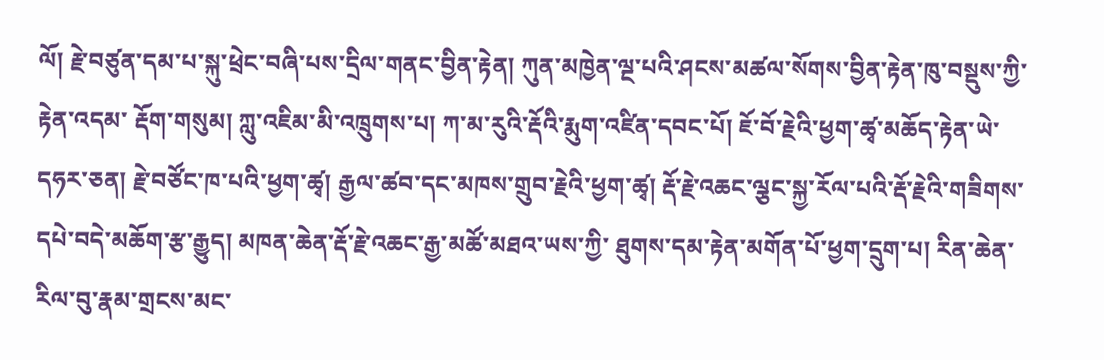ལོ། རྗེ་བཙུན་དམ་པ་སྐུ་ཕྲེང་བཞི་པས་དྲིལ་གནང་བྱིན་རྟེན། ཀུན་མཁྱེན་ལྔ་པའི་ཤངས་མཚལ་སོགས་བྱིན་རྟེན་ཁུ་བསྡུས་ཀྱི་རྟེན་འདམ་ རྡོག་གསུམ། ཀླུ་འཇིམ་མི་འཁྲུགས་པ། ཀ་མ་རུའི་རྡོའི་རྨུག་འཛིན་དབང་པོ། ཇོ་བོ་རྗེའི་ཕྱག་ཚྭ་མཆོད་རྟེན་ཡེ་དཧར་ཅན། རྗེ་བཙོང་ཁ་པའི་ཕྱག་ཚྭ། རྒྱལ་ཚབ་དང་མཁས་གྲུབ་རྗེའི་ཕྱག་ཚྭ། རྡོ་རྗེ་འཆང་ལྕང་སྐྱ་རོལ་པའི་རྡོ་རྗེའི་གཟིགས་དཔེ་བདེ་མཆོག་རྩ་རྒྱུད། མཁན་ཆེན་རྡོ་རྗེ་འཆང་རྒྱ་མཚོ་མཐའ་ཡས་ཀྱི་ ཐུགས་དམ་རྟེན་མགོན་པོ་ཕྱག་དྲུག་པ། རིན་ཆེན་རིལ་བུ་རྣམ་གྲངས་མང་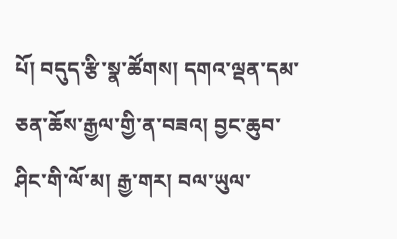པོ། བདུད་རྩི་སྣ་ཚོགས། དགའ་ལྡན་དམ་ཅན་ཆོས་རྒྱལ་གྱི་ན་བཟའ། བྱང་ཆུབ་ཤིང་གི་ལོ་མ། རྒྱ་གར། བལ་ཡུལ་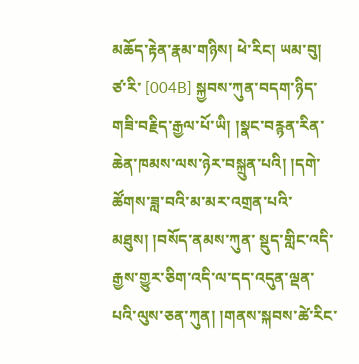མཆོད་རྟེན་རྣམ་གཉིས། ཕེ་རིང། ཡམ་བུ། ཙ་རི་ [004B] སྐྱབས་ཀུན་བདག་ཉིད་གཟི་བརྗིད་རྒྱལ་པོ་ཡི། །སྣང་བརྙན་རིན་ཆེན་ཁམས་ལས་ཉེར་བསྐྲུན་པའི། །དགེ་ཚོགས་ཟླ་བའི་མ་མར་འགྲན་པའི་མཐུས། །བསོད་ནམས་ཀུན་ སྡུད་གླིང་འདི་རྒྱས་གྱུར་ཅིག་འདི་ལ་དད་འདུན་ལྡན་པའི་ལུས་ཅན་ཀུན། །གནས་སྐབས་ཚེ་རིང་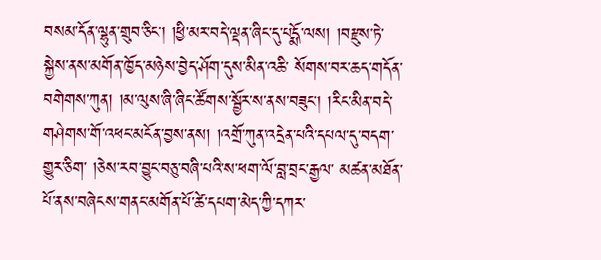བསམ་དོན་ལྷུན་གྲུབ་ཅིང། །ཕྱི་མར་བདེ་ལྡན་ཞིང་དུ་པདྨོ་ལས། །བརྫུས་ཏེ་སྐྱེས་ནས་མགོན་ཁྱོད་མཉེས་བྱེད་ཤོག་དུས་མིན་འཆི་ སོགས་བར་ཆད་གདོན་བགེགས་ཀུན། །མ་ལུས་ཞི་ཞིང་ཚོགས་སྦྱོར་ས་ནས་བཟུང། །རིང་མིན་བདེ་གཤེགས་གོ་འཕང་མངོན་བྱས་ནས། །འགྲོ་ཀུན་འདྲེན་པའི་དཔལ་དུ་བདག་གྱུར་ཅིག་ །ཅེས་རབ་བྱུང་བཅུ་བཞི་པའི་ས་ཕག་ལོ་བླ་བྲང་རྒྱལ་ མཚན་མཐོན་པོ་ནས་བཞེངས་གནང་མགོན་པོ་ཚེ་དཔག་མེད་ཀྱི་དཀར་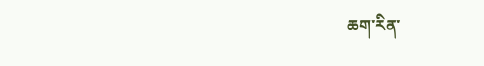ཆག་རིན་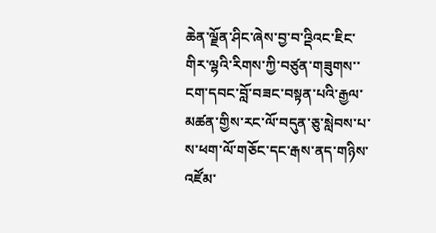ཆེན་ལྗོན་ཤིང་ཞེས་བྱ་བ་འྡིའང་ཇིང་གིར་ལྷའི་རིགས་ཀྱི་བཙུན་གཟུགས་་ངག་དབང་བློ་བཟང་བསྟན་པའི་རྒྱལ་མཚན་གྱིས་རང་ལོ་བདུན་ཅུ་སླེབས་པ་ས་ཕག་ལོ་གཅོང་དང་རྒས་ནད་གཉིས་འཛོམ་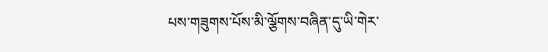པས་གཟུགས་པོས་མི་ལྕོགས་བཞིན་དུ་ཡི་གེར་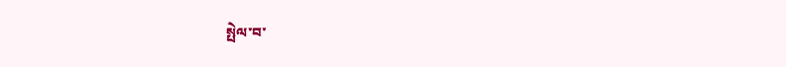སྤེལ་བ་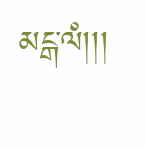མངྒ་ལཾ།།།